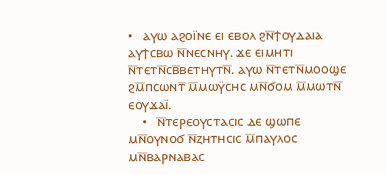•   ⲁⲩⲱ ⲁϩⲟⲓ̈ⲛⲉ ⲉⲓ ⲉⲃⲟⲗ ϩⲛ̅ϯⲟⲩⲇⲁⲓⲁ ⲁⲩϯⲥⲃⲱ ⲛ̅ⲛⲉⲥⲛⲏⲩ. ϫⲉ ⲉⲓⲙⲏⲧⲓ ⲛ̅ⲧⲉⲧⲛ̅ⲥⲃ̅ⲃⲉⲧⲏⲩⲧⲛ̅. ⲁⲩⲱ ⲛ̅ⲧⲉⲧⲛ̅ⲙⲟⲟϣⲉ ϩⲙ̅ⲡⲥⲱⲛⲧ̅ ⲙ̅ⲙⲱⲩ̈ⲥⲏⲥ ⲙⲛ̅ϭⲟⲙ ⲙ̅ⲙⲱⲧⲛ̅ ⲉⲟⲩϫⲁⲓ̈.
    •   ⲛ̅ⲧⲉⲣⲉⲟⲩⲥⲧⲁⲥⲓⲥ ⲇⲉ ϣⲱⲡⲉ ⲙⲛ̅ⲟⲩⲛⲟϭ ⲛ̅ⲍⲏⲧⲏⲥⲓⲥ ⲙ̅ⲡⲁⲩⲗⲟⲥ ⲙⲛ̅ⲃⲁⲣⲛⲁⲃⲁⲥ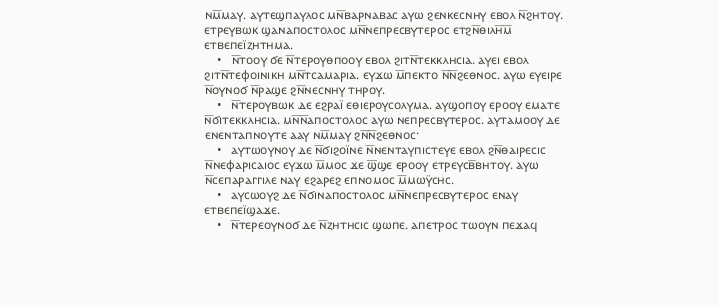ⲛⲙ̅ⲙⲁⲩ. ⲁⲩⲧⲉϣⲡⲁⲩⲗⲟⲥ ⲙⲛ̅ⲃⲁⲣⲛⲁⲃⲁⲥ ⲁⲩⲱ ϩⲉⲛⲕⲉⲥⲛⲏⲩ ⲉⲃⲟⲗ ⲛ̅ϩⲏⲧⲟⲩ. ⲉⲧⲣⲉⲩⲃⲱⲕ ϣⲁⲛⲁⲡⲟⲥⲧⲟⲗⲟⲥ ⲙⲛ̅ⲛⲉⲡⲣⲉⲥⲃⲩⲧⲉⲣⲟⲥ ⲉⲧϩⲛ̅ⲑⲓⲗⲏ̅ⲙ̅ ⲉⲧⲃⲉⲡⲉⲓ̈ⲍⲏⲧⲏⲙⲁ.
    •   ⲛ̅ⲧⲟⲟⲩ ϭⲉ ⲛ̅ⲧⲉⲣⲟⲩⲑⲡⲟⲟⲩ ⲉⲃⲟⲗ ϩⲓⲧⲛ̅ⲧⲉⲕⲕⲗⲏⲥⲓⲁ. ⲁⲩⲉⲓ ⲉⲃⲟⲗ ϩⲓⲧⲛ̅ⲧⲉⲫⲟⲓⲛⲓⲕⲏ ⲙⲛ̅ⲧⲥⲁⲙⲁⲣⲓⲁ. ⲉⲩϫⲱ ⲙ̅ⲡⲉⲕⲧⲟ ⲛ̅ⲛ̅ϩⲉⲑⲛⲟⲥ. ⲁⲩⲱ ⲉⲩⲉⲓⲣⲉ ⲛ̅ⲟⲩⲛⲟϭ ⲛ̅ⲣⲁϣⲉ ϩⲛ̅ⲛⲉⲥⲛⲏⲩ ⲧⲏⲣⲟⲩ.
    •   ⲛ̅ⲧⲉⲣⲟⲩⲃⲱⲕ ⲇⲉ ⲉϩⲣⲁⲓ̈ ⲉⲑⲓⲉⲣⲟⲩⲥⲟⲗⲩⲙⲁ. ⲁⲩϣⲟⲡⲟⲩ ⲉⲣⲟⲟⲩ ⲉⲙⲁⲧⲉ ⲛ̅ϭⲓⲧⲉⲕⲕⲗⲏⲥⲓⲁ. ⲙⲛ̅ⲛ̅ⲁⲡⲟⲥⲧⲟⲗⲟⲥ ⲁⲩⲱ ⲛⲉⲡⲣⲉⲥⲃⲩⲧⲉⲣⲟⲥ. ⲁⲩⲧⲁⲙⲟⲟⲩ ⲇⲉ ⲉⲛⲉⲛⲧⲁⲡⲛⲟⲩⲧⲉ ⲁⲁⲩ ⲛⲙ̅ⲙⲁⲩ ϩⲛ̅ⲛ̅ϩⲉⲑⲛⲟⲥ·
    •   ⲁⲩⲧⲱⲟⲩⲛⲟⲩ ⲇⲉ ⲛ̅ϭⲓϩⲟⲓ̈ⲛⲉ ⲛ̅ⲛⲉⲛⲧⲁⲩⲡⲓⲥⲧⲉⲩⲉ ⲉⲃⲟⲗ ϩⲛ̅ⲑⲁⲓⲣⲉⲥⲓⲥ ⲛ̅ⲛⲉⲫⲁⲣⲓⲥⲁⲓⲟⲥ ⲉⲩϫⲱ ⲙ̅ⲙⲟⲥ ϫⲉ ϣ̅ϣⲉ ⲉⲣⲟⲟⲩ ⲉⲧⲣⲉⲩⲥⲃ̅ⲃⲏⲧⲟⲩ. ⲁⲩⲱ ⲛ̅ⲥⲉⲡⲁⲣⲁⲅⲅⲓⲗⲉ ⲛⲁⲩ ⲉϩⲁⲣⲉϩ ⲉⲡⲛⲟⲙⲟⲥ ⲙ̅ⲙⲱⲩ̈ⲥⲏⲥ.
    •   ⲁⲩⲥⲱⲟⲩϩ ⲇⲉ ⲛ̅ϭⲓⲛⲁⲡⲟⲥⲧⲟⲗⲟⲥ ⲙⲛ̅ⲛⲉⲡⲣⲉⲥⲃⲩⲧⲉⲣⲟⲥ ⲉⲛⲁⲩ ⲉⲧⲃⲉⲡⲉⲓ̈ϣⲁϫⲉ.
    •   ⲛ̅ⲧⲉⲣⲉⲟⲩⲛⲟϭ ⲇⲉ ⲛ̅ⲍⲏⲧⲏⲥⲓⲥ ϣⲱⲡⲉ. ⲁⲡⲉⲧⲣⲟⲥ ⲧⲱⲟⲩⲛ ⲡⲉϫⲁϥ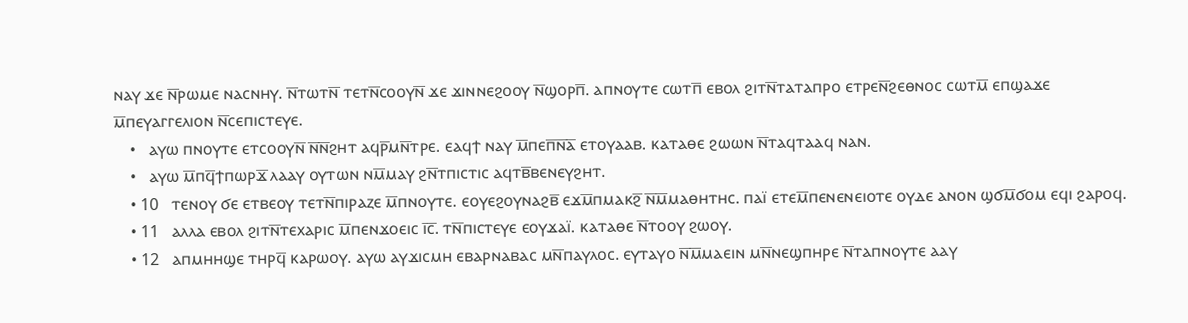ⲛⲁⲩ ϫⲉ ⲛ̅ⲣⲱⲙⲉ ⲛⲁⲥⲛⲏⲩ. ⲛ̅ⲧⲱⲧⲛ̅ ⲧⲉⲧⲛ̅ⲥⲟⲟⲩⲛ̅ ϫⲉ ϫⲓⲛⲛⲉϩⲟⲟⲩ ⲛ̅ϣⲟⲣⲡ̅. ⲁⲡⲛⲟⲩⲧⲉ ⲥⲱⲧⲡ̅ ⲉⲃⲟⲗ ϩⲓⲧⲛ̅ⲧⲁⲧⲁⲡⲣⲟ ⲉⲧⲣⲉⲛ̅ϩⲉⲑⲛⲟⲥ ⲥⲱⲧⲙ̅ ⲉⲡϣⲁϫⲉ ⲙ̅ⲡⲉⲩⲁⲅⲅⲉⲗⲓⲟⲛ ⲛ̅ⲥⲉⲡⲓⲥⲧⲉⲩⲉ.
    •   ⲁⲩⲱ ⲡⲛⲟⲩⲧⲉ ⲉⲧⲥⲟⲟⲩⲛ̅ ⲛ̅ⲛ̅ϩⲏⲧ ⲁϥⲣ̅ⲙⲛ̅ⲧⲣⲉ. ⲉⲁϥϯ ⲛⲁⲩ ⲙ̅ⲡⲉⲡ̅ⲛ̅ⲁ̅ ⲉⲧⲟⲩⲁⲁⲃ. ⲕⲁⲧⲁⲑⲉ ϩⲱⲱⲛ ⲛ̅ⲧⲁϥⲧⲁⲁϥ ⲛⲁⲛ.
    •   ⲁⲩⲱ ⲙ̅ⲡϥ̅ϯⲡⲱⲣϫ̅ ⲗⲁⲁⲩ ⲟⲩⲧⲱⲛ ⲛⲙ̅ⲙⲁⲩ ϩⲛ̅ⲧⲡⲓⲥⲧⲓⲥ ⲁϥⲧⲃ̅ⲃⲉⲛⲉⲩϩⲏⲧ.
    • 10   ⲧⲉⲛⲟⲩ ϭⲉ ⲉⲧⲃⲉⲟⲩ ⲧⲉⲧⲛ̅ⲡⲓⲣⲁⲍⲉ ⲙ̅ⲡⲛⲟⲩⲧⲉ. ⲉⲟⲩⲉϩⲟⲩⲛⲁϩⲃ̅ ⲉϫⲙ̅ⲡⲙⲁⲕϩ̅ ⲛ̅ⲙ̅ⲙⲁⲑⲏⲧⲏⲥ. ⲡⲁⲓ̈ ⲉⲧⲉⲙ̅ⲡⲉⲛⲉⲛⲉⲓⲟⲧⲉ ⲟⲩⲇⲉ ⲁⲛⲟⲛ ϣϭⲙ̅ϭⲟⲙ ⲉϥⲓ ϩⲁⲣⲟϥ.
    • 11   ⲁⲗⲗⲁ ⲉⲃⲟⲗ ϩⲓⲧⲛ̅ⲧⲉⲭⲁⲣⲓⲥ ⲙ̅ⲡⲉⲛϫⲟⲉⲓⲥ ⲓ̅ⲥ̅. ⲧⲛ̅ⲡⲓⲥⲧⲉⲩⲉ ⲉⲟⲩϫⲁⲓ̈. ⲕⲁⲧⲁⲑⲉ ⲛ̅ⲧⲟⲟⲩ ϩⲱⲟⲩ.
    • 12   ⲁⲡⲙⲏⲏϣⲉ ⲧⲏⲣϥ̅ ⲕⲁⲣⲱⲟⲩ. ⲁⲩⲱ ⲁⲩϫⲓⲥⲙⲏ ⲉⲃⲁⲣⲛⲁⲃⲁⲥ ⲙⲛ̅ⲡⲁⲩⲗⲟⲥ. ⲉⲩⲧⲁⲩⲟ ⲛ̅ⲙ̅ⲙⲁⲉⲓⲛ ⲙⲛ̅ⲛⲉϣⲡⲏⲣⲉ ⲛ̅ⲧⲁⲡⲛⲟⲩⲧⲉ ⲁⲁⲩ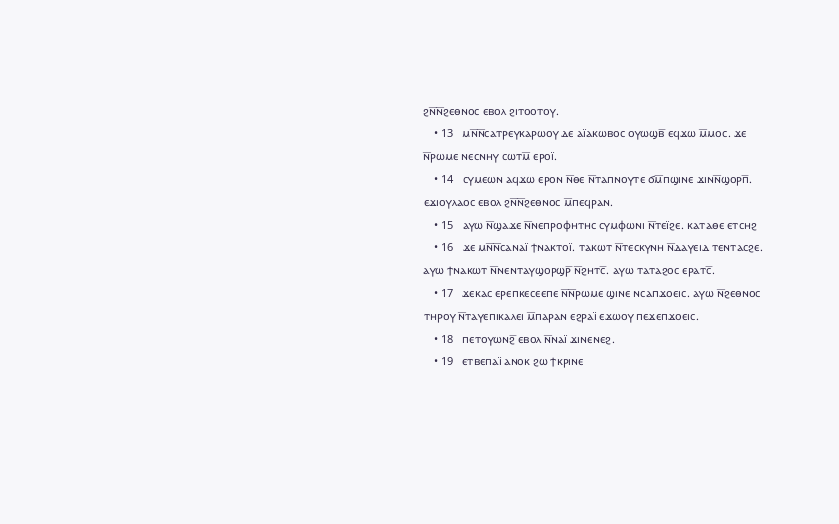ϩⲛ̅ⲛ̅ϩⲉⲑⲛⲟⲥ ⲉⲃⲟⲗ ϩⲓⲧⲟⲟⲧⲟⲩ.
    • 13   ⲙⲛ̅ⲛ̅ⲥⲁⲧⲣⲉⲩⲕⲁⲣⲱⲟⲩ ⲇⲉ ⲁⲓ̈ⲁⲕⲱⲃⲟⲥ ⲟⲩⲱϣⲃ̅ ⲉϥϫⲱ ⲙ̅ⲙⲟⲥ. ϫⲉ ⲛ̅ⲣⲱⲙⲉ ⲛⲉⲥⲛⲏⲩ ⲥⲱⲧⲙ̅ ⲉⲣⲟⲓ̈.
    • 14   ⲥⲩⲙⲉⲱⲛ ⲁϥϫⲱ ⲉⲣⲟⲛ ⲛ̅ⲑⲉ ⲛ̅ⲧⲁⲡⲛⲟⲩⲧⲉ ϭⲙ̅ⲡϣⲓⲛⲉ ϫⲓⲛⲛ̅ϣⲟⲣⲡ̅. ⲉϫⲓⲟⲩⲗⲁⲟⲥ ⲉⲃⲟⲗ ϩⲛ̅ⲛ̅ϩⲉⲑⲛⲟⲥ ⲙ̅ⲡⲉϥⲣⲁⲛ.
    • 15   ⲁⲩⲱ ⲛ̅ϣⲁϫⲉ ⲛ̅ⲛⲉⲡⲣⲟⲫⲏⲧⲏⲥ ⲥⲩⲙⲫⲱⲛⲓ ⲛ̅ⲧⲉⲓ̈ϩⲉ. ⲕⲁⲧⲁⲑⲉ ⲉⲧⲥⲏϩ
    • 16   ϫⲉ ⲙⲛ̅ⲛ̅ⲥⲁⲛⲁⲓ̈ ϯⲛⲁⲕⲧⲟⲓ̈. ⲧⲁⲕⲱⲧ ⲛ̅ⲧⲉⲥⲕⲩⲛⲏ ⲛ̅ⲇⲁⲩⲉⲓⲇ ⲧⲉⲛⲧⲁⲥϩⲉ. ⲁⲩⲱ ϯⲛⲁⲕⲱⲧ ⲛ̅ⲛⲉⲛⲧⲁⲩϣⲟⲣϣⲣ̅ ⲛ̅ϩⲏⲧⲥ̅. ⲁⲩⲱ ⲧⲁⲧⲁϩⲟⲥ ⲉⲣⲁⲧⲥ̅.
    • 17   ϫⲉⲕⲁⲥ ⲉⲣⲉⲡⲕⲉⲥⲉⲉⲡⲉ ⲛ̅ⲛ̅ⲣⲱⲙⲉ ϣⲓⲛⲉ ⲛⲥⲁⲡϫⲟⲉⲓⲥ. ⲁⲩⲱ ⲛ̅ϩⲉⲑⲛⲟⲥ ⲧⲏⲣⲟⲩ ⲛ̅ⲧⲁⲩⲉⲡⲓⲕⲁⲗⲉⲓ ⲙ̅ⲡⲁⲣⲁⲛ ⲉϩⲣⲁⲓ̈ ⲉϫⲱⲟⲩ ⲡⲉϫⲉⲡϫⲟⲉⲓⲥ.
    • 18   ⲡⲉⲧⲟⲩⲱⲛϩ̅ ⲉⲃⲟⲗ ⲛ̅ⲛⲁⲓ̈ ϫⲓⲛⲉⲛⲉϩ.
    • 19   ⲉⲧⲃⲉⲡⲁⲓ̈ ⲁⲛⲟⲕ ϩⲱ ϯⲕⲣⲓⲛⲉ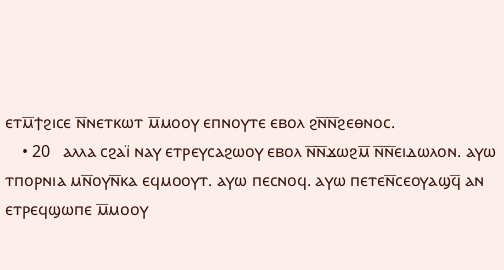ⲉⲧⲙ̅ϯϩⲓⲥⲉ ⲛ̅ⲛⲉⲧⲕⲱⲧ ⲙ̅ⲙⲟⲟⲩ ⲉⲡⲛⲟⲩⲧⲉ ⲉⲃⲟⲗ ϩⲛ̅ⲛ̅ϩⲉⲑⲛⲟⲥ.
    • 20   ⲁⲗⲗⲁ ⲥϩⲁⲓ̈ ⲛⲁⲩ ⲉⲧⲣⲉⲩⲥⲁϩⲱⲟⲩ ⲉⲃⲟⲗ ⲛ̅ⲛ̅ϫⲱϩⲙ̅ ⲛ̅ⲛ̅ⲉⲓⲇⲱⲗⲟⲛ. ⲁⲩⲱ ⲧⲡⲟⲣⲛⲓⲁ ⲙⲛ̅ⲟⲩⲛ̅ⲕⲁ ⲉϥⲙⲟⲟⲩⲧ. ⲁⲩⲱ ⲡⲉⲥⲛⲟϥ. ⲁⲩⲱ ⲡⲉⲧⲉⲛ̅ⲥⲉⲟⲩⲁϣϥ̅ ⲁⲛ ⲉⲧⲣⲉϥϣⲱⲡⲉ ⲙ̅ⲙⲟⲟⲩ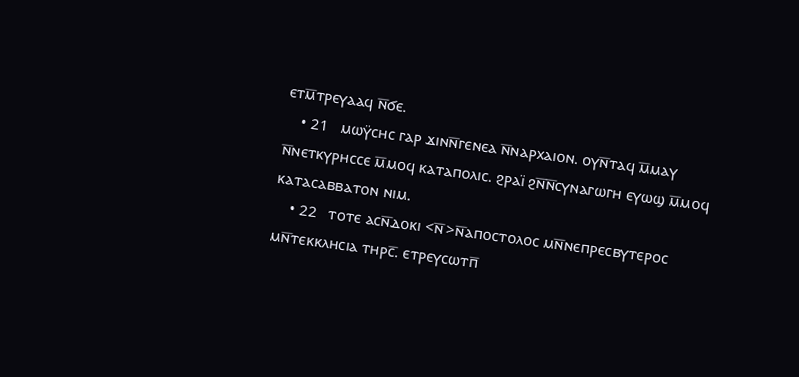ⲉⲧⲙ̅ⲧⲣⲉⲩⲁⲁϥ ⲛ̅ϭⲉ.
    • 21   ⲙⲱⲩ̈ⲥⲏⲥ ⲅⲁⲣ ϫⲓⲛⲛ̅ⲅⲉⲛⲉⲁ ⲛ̅ⲛⲁⲣⲭⲁⲓⲟⲛ. ⲟⲩⲛ̅ⲧⲁϥ ⲙ̅ⲙⲁⲩ ⲛ̅ⲛⲉⲧⲕⲩⲣⲏⲥⲥⲉ ⲙ̅ⲙⲟϥ ⲕⲁⲧⲁⲡⲟⲗⲓⲥ. ϩⲣⲁⲓ̈ ϩⲛ̅ⲛ̅ⲥⲩⲛⲁⲅⲱⲅⲏ ⲉⲩⲱϣ ⲙ̅ⲙⲟϥ ⲕⲁⲧⲁⲥⲁⲃⲃⲁⲧⲟⲛ ⲛⲓⲙ.
    • 22   ⲧⲟⲧⲉ ⲁⲥⲛ̅ⲇⲟⲕⲓ <ⲛ̅>ⲛ̅ⲁⲡⲟⲥⲧⲟⲗⲟⲥ ⲙⲛ̅ⲛⲉⲡⲣⲉⲥⲃⲩⲧⲉⲣⲟⲥ ⲙⲛ̅ⲧⲉⲕⲕⲗⲏⲥⲓⲁ ⲧⲏⲣⲥ̅. ⲉⲧⲣⲉⲩⲥⲱⲧⲡ̅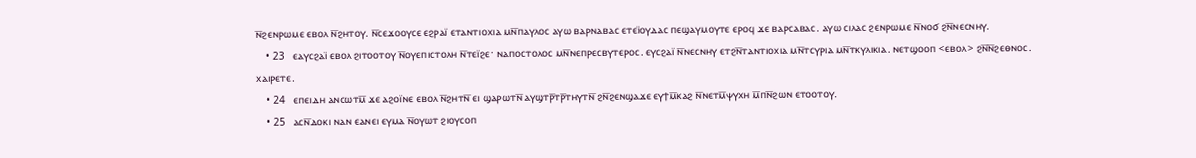ⲛ̅ϩⲉⲛⲣⲱⲙⲉ ⲉⲃⲟⲗ ⲛ̅ϩⲏⲧⲟⲩ. ⲛ̅ⲥⲉϫⲟⲟⲩⲥⲉ ⲉϩⲣⲁⲓ̈ ⲉⲧⲁⲛⲧⲓⲟⲭⲓⲁ ⲙⲛ̅ⲡⲁⲩⲗⲟⲥ ⲁⲩⲱ ⲃⲁⲣⲛⲁⲃⲁⲥ ⲉⲧⲉⲓ̈ⲟⲩⲇⲁⲥ ⲡⲉϣⲁⲩⲙⲟⲩⲧⲉ ⲉⲣⲟϥ ϫⲉ ⲃⲁⲣⲥⲁⲃⲁⲥ. ⲁⲩⲱ ⲥⲓⲗⲁⲥ ϩⲉⲛⲣⲱⲙⲉ ⲛ̅ⲛⲟϭ ϩⲛ̅ⲛⲉⲥⲛⲏⲩ.
    • 23   ⲉⲁⲩⲥϩⲁⲓ̈ ⲉⲃⲟⲗ ϩⲓⲧⲟⲟⲧⲟⲩ ⲛ̅ⲟⲩⲉⲡⲓⲥⲧⲟⲗⲏ ⲛ̅ⲧⲉⲓ̈ϩⲉ· ⲛⲁⲡⲟⲥⲧⲟⲗⲟⲥ ⲙⲛ̅ⲛⲉⲡⲣⲉⲥⲃⲩⲧⲉⲣⲟⲥ. ⲉⲩⲥϩⲁⲓ̈ ⲛ̅ⲛⲉⲥⲛⲏⲩ ⲉⲧϩⲛ̅ⲧⲁⲛⲧⲓⲟⲭⲓⲁ ⲙⲛ̅ⲧⲥⲩⲣⲓⲁ ⲙⲛ̅ⲧⲕⲩⲗⲓⲕⲓⲁ. ⲛⲉⲧϣⲟⲟⲡ <ⲉⲃⲟⲗ> ϩⲛ̅ⲛ̅ϩⲉⲑⲛⲟⲥ. ⲭⲁⲓⲣⲉⲧⲉ.
    • 24   ⲉⲡⲉⲓⲇⲏ ⲁⲛⲥⲱⲧⲙ̅ ϫⲉ ⲁϩⲟⲓ̈ⲛⲉ ⲉⲃⲟⲗ ⲛ̅ϩⲏⲧⲛ̅ ⲉⲓ ϣⲁⲣⲱⲧⲛ̅ ⲁⲩϣⲧⲣ̅ⲧⲣ̅ⲧⲏⲩⲧⲛ̅ ϩⲛ̅ϩⲉⲛϣⲁϫⲉ ⲉⲩϯⲙ̅ⲕⲁϩ ⲛ̅ⲛⲉⲧⲙ̅ⲯⲩⲭⲏ ⲙ̅ⲡⲛ̅ϩⲱⲛ ⲉⲧⲟⲟⲧⲟⲩ.
    • 25   ⲁⲥⲛ̅ⲇⲟⲕⲓ ⲛⲁⲛ ⲉⲁⲛⲉⲓ ⲉⲩⲙⲁ ⲛ̅ⲟⲩⲱⲧ ϩⲓⲟⲩⲥⲟⲡ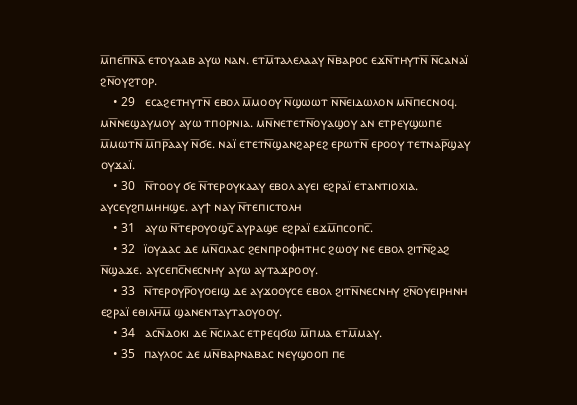ⲙ̅ⲡⲉⲡ̅ⲛ̅ⲁ̅ ⲉⲧⲟⲩⲁⲁⲃ ⲁⲩⲱ ⲛⲁⲛ. ⲉⲧⲙ̅ⲧⲁⲗⲉⲗⲁⲁⲩ ⲛ̅ⲃⲁⲣⲟⲥ ⲉϫⲛ̅ⲧⲏⲩⲧⲛ̅ ⲛ̅ⲥⲁⲛⲁⲓ̈ ϩⲛ̅ⲟⲩϩⲧⲟⲣ.
    • 29   ⲉⲥⲁϩⲉⲧⲏⲩⲧⲛ̅ ⲉⲃⲟⲗ ⲙ̅ⲙⲟⲟⲩ ⲛ̅ϣⲱⲱⲧ ⲛ̅ⲛ̅ⲉⲓⲇⲱⲗⲟⲛ ⲙⲛ̅ⲡⲉⲥⲛⲟϥ. ⲙⲛ̅ⲛⲉϣⲁⲩⲙⲟⲩ ⲁⲩⲱ ⲧⲡⲟⲣⲛⲓⲁ. ⲙⲛ̅ⲛⲉⲧⲉⲧⲛ̅ⲟⲩⲁϣⲟⲩ ⲁⲛ ⲉⲧⲣⲉⲩϣⲱⲡⲉ ⲙ̅ⲙⲱⲧⲛ̅ ⲙ̅ⲡⲣ̅ⲁⲁⲩ ⲛ̅ϭⲉ. ⲛⲁⲓ̈ ⲉⲧⲉⲧⲛ̅ϣⲁⲛϩⲁⲣⲉϩ ⲉⲣⲱⲧⲛ̅ ⲉⲣⲟⲟⲩ ⲧⲉⲧⲛⲁⲣ̅ϣⲁⲩ ⲟⲩϫⲁⲓ̈.
    • 30   ⲛ̅ⲧⲟⲟⲩ ϭⲉ ⲛ̅ⲧⲉⲣⲟⲩⲕⲁⲁⲩ ⲉⲃⲟⲗ ⲁⲩⲉⲓ ⲉϩⲣⲁⲓ̈ ⲉⲧⲁⲛⲧⲓⲟⲭⲓⲁ. ⲁⲩⲥⲉⲩϩⲡⲙⲏⲏϣⲉ. ⲁⲩϯ ⲛⲁⲩ ⲛ̅ⲧⲉⲡⲓⲥⲧⲟⲗⲏ
    • 31   ⲁⲩⲱ ⲛ̅ⲧⲉⲣⲟⲩⲟϣⲥ̅ ⲁⲩⲣⲁϣⲉ ⲉϩⲣⲁⲓ̈ ⲉϫⲙ̅ⲡⲥⲟⲡⲥ̅.
    • 32   ⲓ̈ⲟⲩⲇⲁⲥ ⲇⲉ ⲙⲛ̅ⲥⲓⲗⲁⲥ ϩⲉⲛⲡⲣⲟⲫⲏⲧⲏⲥ ϩⲱⲟⲩ ⲛⲉ ⲉⲃⲟⲗ ϩⲓⲧⲛ̅ϩⲁϩ ⲛ̅ϣⲁϫⲉ. ⲁⲩⲥⲉⲡⲥ̅ⲛⲉⲥⲛⲏⲩ ⲁⲩⲱ ⲁⲩⲧⲁϫⲣⲟⲟⲩ.
    • 33   ⲛ̅ⲧⲉⲣⲟⲩⲣ̅ⲟⲩⲟⲉⲓϣ ⲇⲉ ⲁⲩϫⲟⲟⲩⲥⲉ ⲉⲃⲟⲗ ϩⲓⲧⲛ̅ⲛⲉⲥⲛⲏⲩ ϩⲛ̅ⲟⲩⲉⲓⲣⲏⲛⲏ ⲉϩⲣⲁⲓ̈ ⲉⲑⲓⲗⲏ̅ⲙ̅ ϣⲁⲛⲉⲛⲧⲁⲩⲧⲁⲟⲩⲟⲟⲩ.
    • 34   ⲁⲥⲛ̅ⲇⲟⲕⲓ ⲇⲉ ⲛ̅ⲥⲓⲗⲁⲥ ⲉⲧⲣⲉϥϭⲱ ⲙ̅ⲡⲙⲁ ⲉⲧⲙ̅ⲙⲁⲩ.
    • 35   ⲡⲁⲩⲗⲟⲥ ⲇⲉ ⲙⲛ̅ⲃⲁⲣⲛⲁⲃⲁⲥ ⲛⲉⲩϣⲟⲟⲡ ⲡⲉ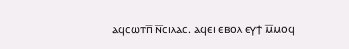ⲁϥⲥⲱⲧⲡ̅ ⲛ̅ⲥⲓⲗⲁⲥ. ⲁϥⲉⲓ ⲉⲃⲟⲗ ⲉⲩϯ ⲙ̅ⲙⲟϥ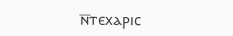ⲛ̅ⲧⲉⲭⲁⲣⲓⲥ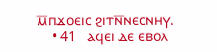ⲙ̅ⲡϫⲟⲉⲓⲥ ϩⲓⲧⲛ̅ⲛⲉⲥⲛⲏⲩ.
    • 41   ⲁϥⲉⲓ ⲇⲉ ⲉⲃⲟⲗ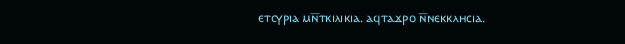ⲉⲧⲥⲩⲣⲓⲁ ⲙⲛ̅ⲧⲕⲓⲗⲓⲕⲓⲁ. ⲁϥⲧⲁϫⲣⲟ ⲛ̅ⲛⲉⲕⲕⲗⲏⲥⲓⲁ.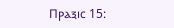Ⲡⲣⲁⲝⲓⲥ 15: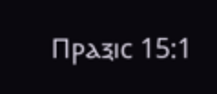Ⲡⲣⲁⲝⲓⲥ 15:1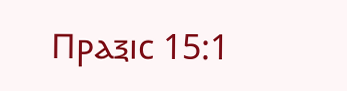Ⲡⲣⲁⲝⲓⲥ 15:1